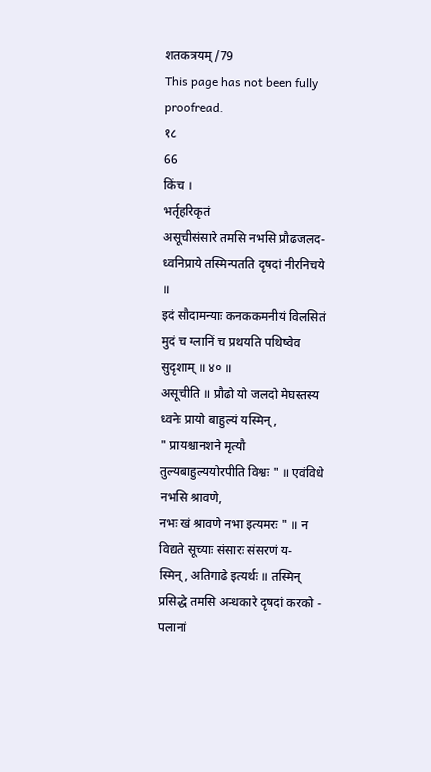शतकत्रयम् /79
This page has not been fully proofread.
१८
66
किंच ।
भर्तृहरिकृतं
असूचीसंसारे तमसि नभसि प्रौढजलद-
ध्वनिप्राये तस्मिन्पतति दृषदां नीरनिचये ॥
इदं सौदामन्याः कनककमनीयं विलसितं
मुदं च ग्लानिं च प्रथयति पथिष्वेव सुदृशाम् ॥ ४० ॥
असूचीति ॥ प्रौढो यो जलदो मेघस्तस्य ध्वनेः प्रायो बाहुल्यं यस्मिन्,
" प्रायश्चानशने मृत्यौ तुल्यबाहुल्ययोरपीति विश्वः " ॥ एवंविधे नभसि श्रावणे,
नभः खं श्रावणे नभा इत्यमरः " ॥ न विद्यते सूच्याः संसारः संसरणं य-
स्मिन्, अतिगाढे इत्यर्थः ॥ तस्मिन् प्रसिद्धे तमसि अन्धकारे दृषदां करको -
पलानां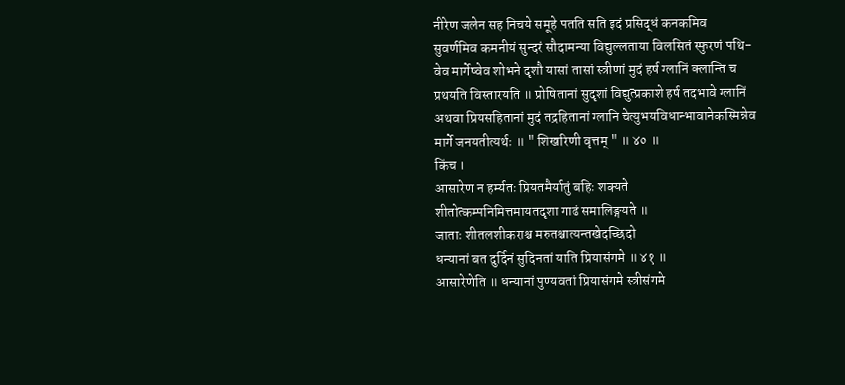नीरेण जलेन सह निचये समूहे पतति सति इदं प्रसिद्धं कनकमिव
सुवर्णमिव कमनीयं सुन्दरं सौदामन्या विद्युल्लताया विलसितं स्फुरणं पथि-
वेव मार्गेष्वेव शोभने दृशौ यासां तासां स्त्रीणां मुदं हर्ष ग्लानिं क्लान्ति च
प्रथयति विस्तारयति ॥ प्रोषितानां सुदृशां विद्युत्प्रकाशे हर्ष तदभावे ग्लानिं
अथवा प्रियसहितानां मुदं तद्रहितानां ग्लानि चेत्युभयविधान्भावानेकस्मिन्नेव
मार्गे जनयतीत्यर्थः ॥ " शिखरिणी वृत्तम् " ॥ ४० ॥
किंच ।
आसारेण न हर्म्यतः प्रियतमैर्यातुं बहिः शक्यते
शीतोत्कम्पनिमित्तमायतदृशा गाढं समालिङ्गयते ॥
जाताः शीतलशीकराश्च मरुतश्चात्यन्तखेदच्छिदो
धन्यानां बत दुर्दिनं सुदिनतां याति प्रियासंगमे ॥ ४१ ॥
आसारेणेति ॥ धन्यानां पुण्यवतां प्रियासंगमे स्त्रीसंगमे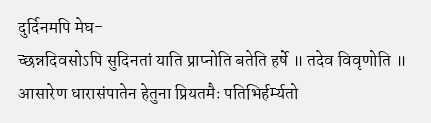दुर्दिनमपि मेघ-
च्छन्नदिवसोऽपि सुदिनतां याति प्राप्नोति बतेति हर्षे ॥ तदेव विवृणोति ॥
आसारेण धारासंपातेन हेतुना प्रियतमैः पतिभिर्हर्म्यतो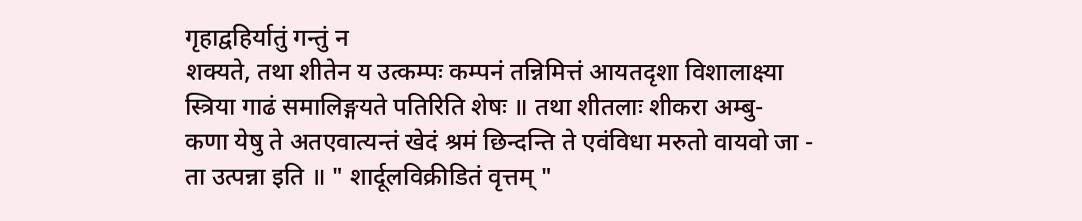गृहाद्वहिर्यातुं गन्तुं न
शक्यते, तथा शीतेन य उत्कम्पः कम्पनं तन्निमित्तं आयतदृशा विशालाक्ष्या
स्त्रिया गाढं समालिङ्गयते पतिरिति शेषः ॥ तथा शीतलाः शीकरा अम्बु-
कणा येषु ते अतएवात्यन्तं खेदं श्रमं छिन्दन्ति ते एवंविधा मरुतो वायवो जा -
ता उत्पन्ना इति ॥ " शार्दूलविक्रीडितं वृत्तम् "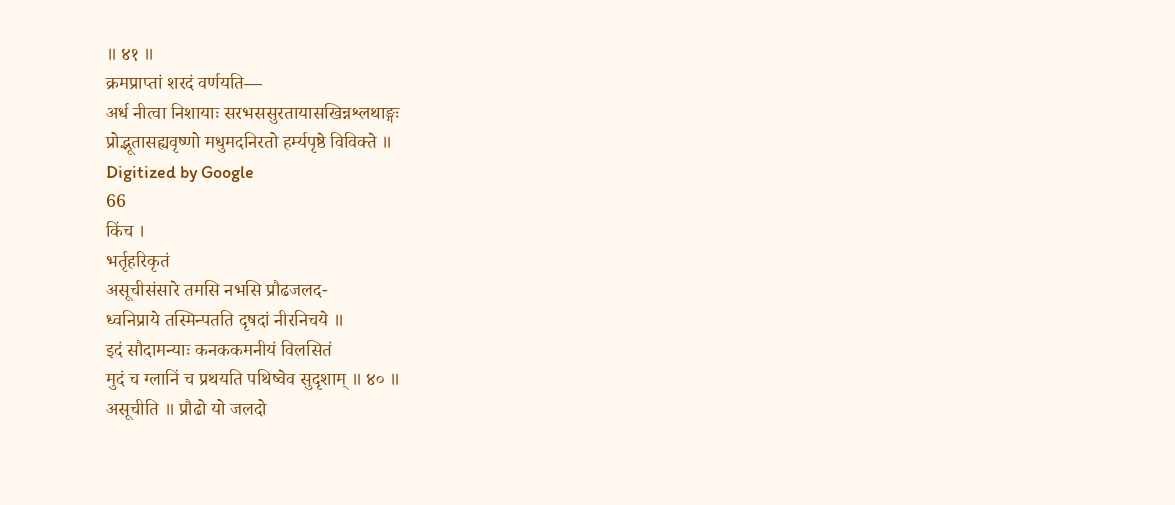॥ ४१ ॥
क्रमप्राप्तां शरदं वर्णयति—
अर्ध नीत्वा निशायाः सरभससुरतायासखिन्नश्लथाङ्गः
प्रोद्भूतासह्यवृष्णो मधुमदनिरतो हर्म्यपृष्ठे विविक्ते ॥
Digitized by Google
66
किंच ।
भर्तृहरिकृतं
असूचीसंसारे तमसि नभसि प्रौढजलद-
ध्वनिप्राये तस्मिन्पतति दृषदां नीरनिचये ॥
इदं सौदामन्याः कनककमनीयं विलसितं
मुदं च ग्लानिं च प्रथयति पथिष्वेव सुदृशाम् ॥ ४० ॥
असूचीति ॥ प्रौढो यो जलदो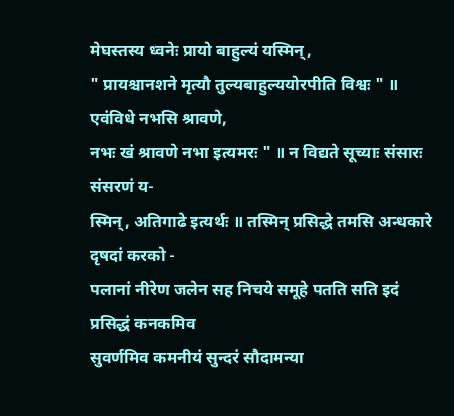मेघस्तस्य ध्वनेः प्रायो बाहुल्यं यस्मिन्,
" प्रायश्चानशने मृत्यौ तुल्यबाहुल्ययोरपीति विश्वः " ॥ एवंविधे नभसि श्रावणे,
नभः खं श्रावणे नभा इत्यमरः " ॥ न विद्यते सूच्याः संसारः संसरणं य-
स्मिन्, अतिगाढे इत्यर्थः ॥ तस्मिन् प्रसिद्धे तमसि अन्धकारे दृषदां करको -
पलानां नीरेण जलेन सह निचये समूहे पतति सति इदं प्रसिद्धं कनकमिव
सुवर्णमिव कमनीयं सुन्दरं सौदामन्या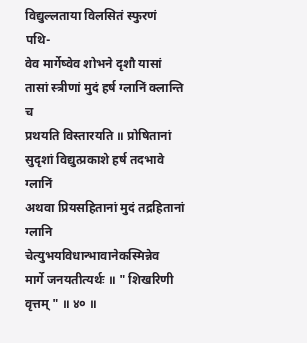विद्युल्लताया विलसितं स्फुरणं पथि-
वेव मार्गेष्वेव शोभने दृशौ यासां तासां स्त्रीणां मुदं हर्ष ग्लानिं क्लान्ति च
प्रथयति विस्तारयति ॥ प्रोषितानां सुदृशां विद्युत्प्रकाशे हर्ष तदभावे ग्लानिं
अथवा प्रियसहितानां मुदं तद्रहितानां ग्लानि चेत्युभयविधान्भावानेकस्मिन्नेव
मार्गे जनयतीत्यर्थः ॥ " शिखरिणी वृत्तम् " ॥ ४० ॥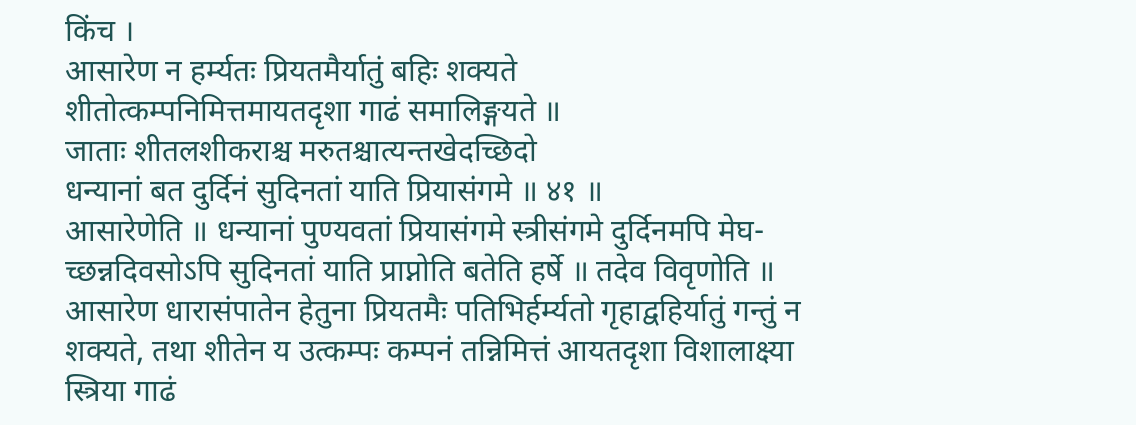किंच ।
आसारेण न हर्म्यतः प्रियतमैर्यातुं बहिः शक्यते
शीतोत्कम्पनिमित्तमायतदृशा गाढं समालिङ्गयते ॥
जाताः शीतलशीकराश्च मरुतश्चात्यन्तखेदच्छिदो
धन्यानां बत दुर्दिनं सुदिनतां याति प्रियासंगमे ॥ ४१ ॥
आसारेणेति ॥ धन्यानां पुण्यवतां प्रियासंगमे स्त्रीसंगमे दुर्दिनमपि मेघ-
च्छन्नदिवसोऽपि सुदिनतां याति प्राप्नोति बतेति हर्षे ॥ तदेव विवृणोति ॥
आसारेण धारासंपातेन हेतुना प्रियतमैः पतिभिर्हर्म्यतो गृहाद्वहिर्यातुं गन्तुं न
शक्यते, तथा शीतेन य उत्कम्पः कम्पनं तन्निमित्तं आयतदृशा विशालाक्ष्या
स्त्रिया गाढं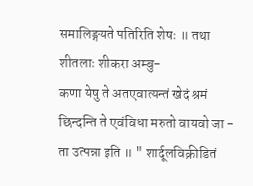समालिङ्गयते पतिरिति शेषः ॥ तथा शीतलाः शीकरा अम्बु-
कणा येषु ते अतएवात्यन्तं खेदं श्रमं छिन्दन्ति ते एवंविधा मरुतो वायवो जा -
ता उत्पन्ना इति ॥ " शार्दूलविक्रीडितं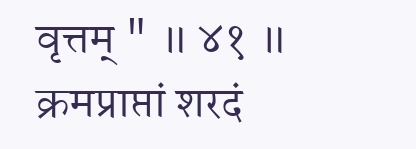वृत्तम् " ॥ ४१ ॥
क्रमप्राप्तां शरदं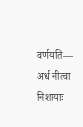वर्णयति—
अर्ध नीत्वा निशायाः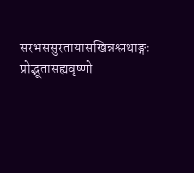सरभससुरतायासखिन्नश्लथाङ्गः
प्रोद्भूतासह्यवृष्णो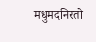मधुमदनिरतो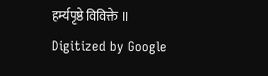हर्म्यपृष्ठे विविक्ते ॥
Digitized by Google